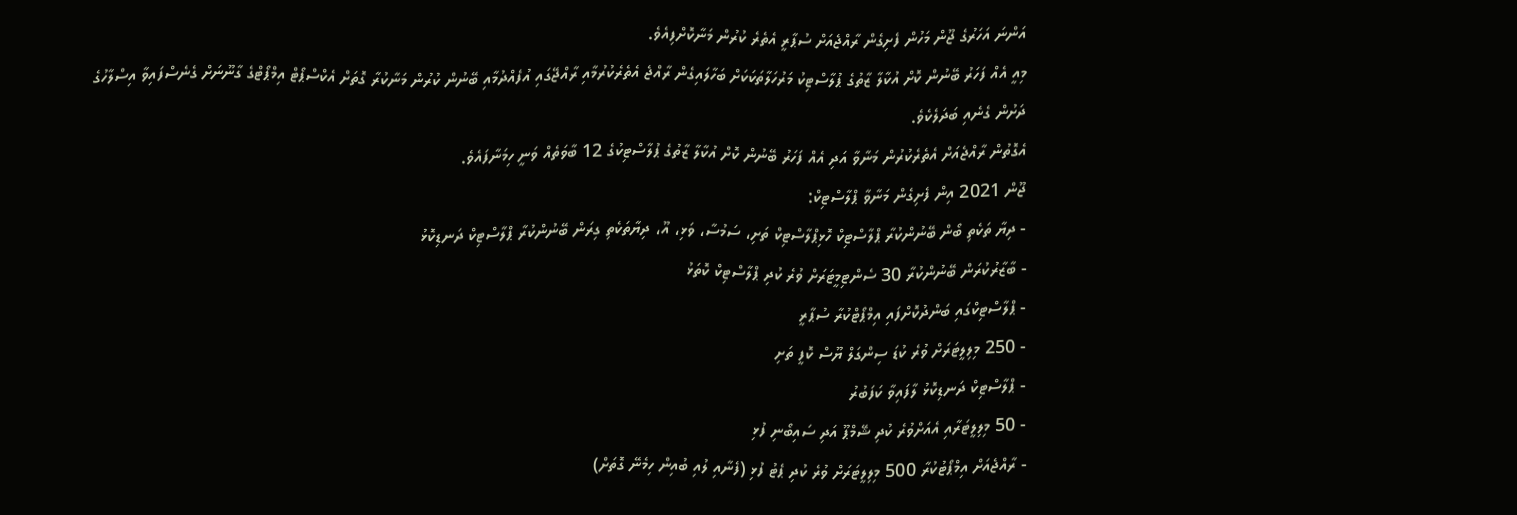އަންނަ އަހަރުގެ ޖޫން މަހުން ފެށިގެން ރާއްޖެއަށް ސުޕާރީ އެތެރެ ކުރުން މަނާކޮށްފިއެވެ.
މިއީ އެއް ފަހަރު ބޭނުން ކޮށް އުކާލާ ޒާތުގެ ޕުލާސްޓިކު މަރުހަލާތަކަކަށް ބަހާލައިގެން ރާއްޖެ އެތެރެކުރުމާއި ރާއްޖޭގައި އުފެއްދުމާއި ބޭނުން ކުރުން މަނާކުރާ ގޮތަށް އެކްސްޕޯޓް އިމްޕޯޓްގެ ގާނޫނަށް ގެނެސްފައިވާ އިސްލާހުގެ ދަށުން ގެނެއި ބަދަލެކެވެ.
އެގޮތުން ރާއްޖެއަށް އެތެރެކުރުން މަނާވާ އަދި އެއް ފަހަރު ބޭނުން ކޮށް އުކާލާ ޒާތުގެ ޕުލާސްޓިކުގެ 12 ބާވަތެއް ވަނީ ހިމަނާފައެވެ.
ޖޫން 2021 އިން ފެށިގެން މަނާވާ ޕްލާސްޓިކް:
- ދިޔާ ތަކެތި ބޯން ބޭނުންކުރާ ޕްލާސްޓިކް ހޮޅިޕްލާސްޓިކް ތަށި، ސަމުސާ، ވަޅި، އޫ، ދިޔާތަކެތި ގިރަން ބޭނުންކުރާ ޕްލާސްޓިކް ދަނޑިކޮޅު
- ބާޒާރުކުރަން ބޭނުންކުރާ 30 ސެންޓިމީޓަރަށް ވުރެ ކުދި ޕްލާސްޓިކް ކޮތަޅު
- ޕްލާސްޓިކްގައި ބަންދުކޮށްފައި އިމްޕޯޓްކުރާ ސުޕާރީ
- 250 މިލިލީޓަރަށް ވުރެ ކުޑަ ސިންގަލް ޔޫސް ކޮފީ ތަށި
- ޕްލާސްޓިކް ދަނޑިކޮޅު ލާފައިވާ ކަފަބުރު
- 50 މިލިލީޓަރާއި އެއަށްވުރެ ކުދި ޝޭމްޕޫ އަދި ސައިބޯނި ފުޅި
- ރާއްޖެއަށް އިމްޕޯޓުކުރާ 500 މިލިލީޓަރަށް ވުރެ ކުދި ޕެޓު ފުޅި (ފެނާއި ލުއި ބުއިން ހިމެނޭ ގޮތަށް)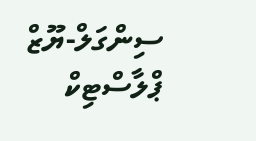ސިންގަލް-ޔޫޒް ޕްލާސްޓިކް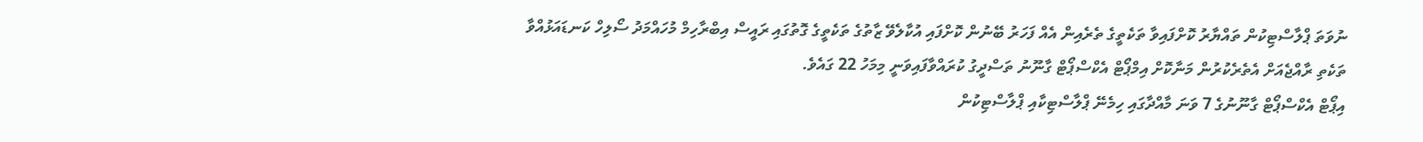ނުވަތަ ޕްލާސްޓިކުން ތައްޔާރު ކޮށްފައިވާ ތަކެތީގެ ތެރެއިން އެއް ފަހަރު ބޭނުން ކޮށްފައި އުކާލެވޭ ޒާތުގެ ތަކެތީގެ ގޮތުގައި ރައީސް އިބްރާހިމް މުހައްމަދު ސޯލިހް ކަނޑައަޅުއްވާ ތަކެތި ރާއްޖެއަށް އެތެރެކުރުން މަނާކޮށް އިމްޕޯޓް އެކްސްޕޯޓް ގާނޫނު ތަސްދީގު ކުރައްވާފައިވަނީ މިމަހު 22 ގައެވެ.
އިޕޯޓް އެކްސްޕޯޓް ގާނޫނުގެ 7 ވަނަ މާއްދާގައި ހިމެނޭ ޕްލާސްޓިކާއި ޕްލާސްޓިކުން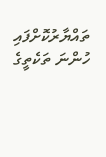ތައްޔާރުކޮށްފައި ހުންނަ ތަކެތީގެ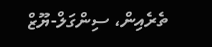ތެރެއިން، ސިންގަލް-ޔޫޒް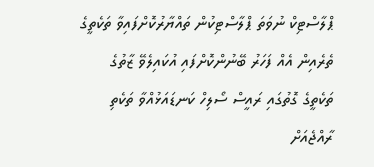ޕްލާސްޓިކް ނުވަތަ ޕްލާސްޓިކުން ތައްޔާރުކޮށްފައިވާ ތަކެތީގެ ތެރެއިން އެއް ފަހަރު ބޭނުންކޮށްފައި އުކައިލެވޭ ޒާތުގެ ތަކެތީގެ ގޮތުގައި ރައީސް ސޯލިހް ކަނޑައަޅުއްވާ ތަކެތި ރާއްޖެއަށް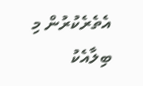އެތެރެކުރުން މި ބިލާއެކު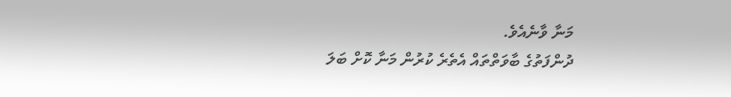މަނާ ވާނެއެވެ.
ދުންފަތުގެ ބާވަތްތައް އެތެރެ ކުރުން މަނާ ކޮށް ބަލަ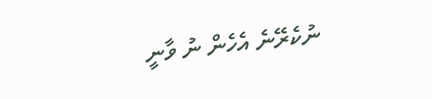ނުކެރޭނެ އެހެން ނު ވާނީ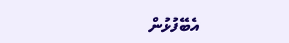އެބޭފުޅުން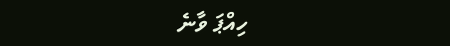ހިއްޕަ ވާނެ